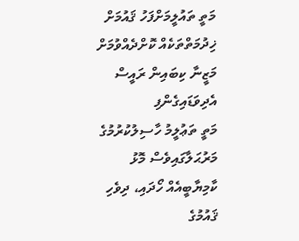މަތީ ތައުލީމަށްފަހު ޤައުމަށް ޚިދުމަތްތަކެއް ކޮށްދެއްވުމަށް މަޒީނާ ކިބައިން ރައީސް އެދިވަޑައިގެންފި
މަތީ ތަޢުލީމު ހާސިލުކުރުމުގެ މަރުޙަލާގައިވެސް މޮޅު ކާމިޔާބީއެއް ހޯދައި، ދިވެހި ޤައުމުގެ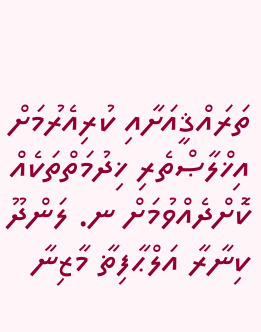ތަރައްޤީއަށާއި ކުރިއެރުމަށް އިޚްލާޞްތެރި ޚިދުމަތްތަކެއް ކޮށްދެއްވުމަށް ނ. ލަންދޫ ކިނާރާ އަލްޙާފިޡާ މާޒިނާ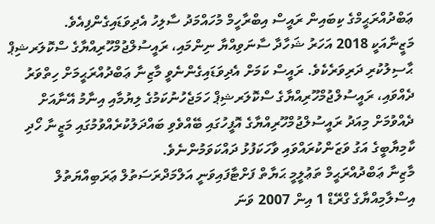ޢަބްދުއްރަޙީމްގެ ކިބައިން ރައީސް އިބްރާހީމް މުހައްމަދު ސާލިހު އެދިވަޑައިގެންފިއެވެ.
މަޒީނާއަކީ 2018 އަހަރު ޝަހާދާ ސާނަވިއްޔާ ނިންމައި، ރައީސުލްޖުމްހޫރިއްޔާގެ ސްކޮލަރޝިޕް ޙާސިލުކުރި ދަރިވަރެކެވެ. ރައީސް ކަމަށް އެދިވަޑައިގެންނެވީ މާޒިނާ ޢަބްދުއްރަޙީމަށް ހިތްވަރު ދެއްވައި، ރައީސުލްޖުމްހޫރިއްޔާގެ ސްކޮލަރޝިޕް ހަމަޖެހުނުކަމުގެ ލިޔުމާއި އިނާމު އޭނާއަށް ދެއްވުމަށް މިއަދު ރައީސުލްޖުމްހޫރިއްޔާގެ އޮފީހުގައި ބޭއްވެވި ބައްދަލުކުރެއްވުމުގައި މަޒީނާ ހޯދި ކާމިޔާބީގެ އަގު ވަޒަންކުރައްވައި ވާހަކަފުޅު ދައްކަވަމުންނެވެ.
މާޒިނާ ޢަބްދުއްރަޙީމް ތަޢުލީމީ ޙަޔާތް ފަށްޓާފައިވަނީ އަލްމަދްރަސަތުލް ޢަރަބިއްޔަތުލް އިސްލާމިއްޔާގެ ގްރޭޑް 1 އިން 2007 ވަނަ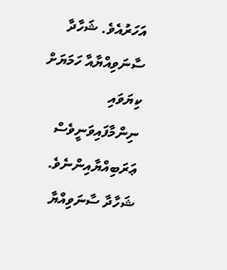އަހަރުއެވެ. ޝަހާދާ ސާނަވިއްޔާއާ ހަމަޔަށް ކިޔަވައި ނިންމާފައިވަނީވެސް ޢަރަބިއްޔާއިންނެވެ. ޝަހާދާ ސާނަވިއްޔާ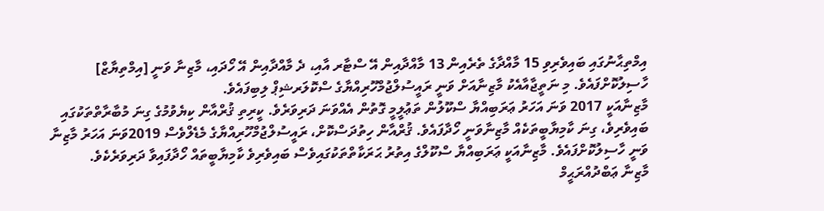އިމްތިޙާނުގައި ބައިވެރިވި 15 މާއްދާގެ ތެރެއިން 13 މާއްދާއިން އޭ ސްޓާރ އާއި، ދެ މާއްދާއިން އޭ ހޯދައި، މާޒިނާ ވަނީ [އިމްތިޔާޒް] ހާސިލުކޮށްފައެވެ. މި ނަތީޖާއާއެކު މާޒިނާއަށް ވަނީ ރައީސުލްޖުމްހޫރިއްޔާގެ ސްކޮލަރޝިޕް ލިބިފައެވެ.
މާޒިނާއަކީ 2017 ވަނަ އަހަރު ޢަރަބިއްޔާ ސްކޫލުން ތަޢުލީމީ ގޮތުން އެއްވަނަ ދަރިވަރެވެ. ކީރިތި ޤުރްއާން ކިޔެވުމުގެ ގިނަ މުބާރާތްތަކުގައި ބައިވެރިވެ، ގިނަ ކާމިޔާބީތަކެއް މާޒިނާވަނީ ހޯދާފައެވެ. ޤުރްއާން ހިތުދަސްކޮށް، ރައީސުލްޖުމްހޫރިއްޔާގެ މެޑެލްވެސް 2019ވަނަ އަހަރު މާޒިނާ ވަނީ ހާސިލުކޮށްފައެވެ. މާޒިނާއަކީ ޢަރަބިއްޔާ ސްކޫލްގެ އިތުރު ޙަރަކާތްތަކުގައިވެސް ބައިވެރިވެ ކާމިޔާބީތައް ހޯދާފައިވާ ދަރިވަރެކެވެ.
މާޒިނާ ޢަބްދުއްރަޙީމް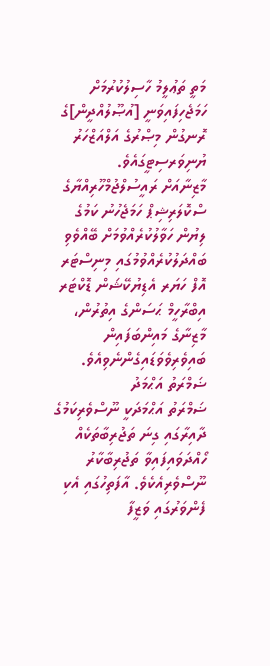މަތީ ތަޢުލީމު ހާސިލުކުރުމަށް ހަމަޖެހިފައިވަނީ [އުޞޫލުއްދީން]ގެ ރޮނގުން މިޞްރުގެ އަލްއަޒްހަރު ޔުނިވަރސިޓީގައެވެ.
މާޒިނާއަށް ރައީސުލްޖުމްހޫރިއްޔާގެ ސްކޮލަރިޝިޕް ހަމަޖެހުނު ކަމުގެ ލިޔުން ހަވާލުކުރެއްވުމަށް ބޭއްވެވި ބައްދަލުކުރެއްވުމުގައި މިނިސްޓަރ އޮފް ހަޔަރ އެޑިޔުކޭޝަން ޑޮކްޓަރ އިބްރާހީމް ޙަސަންގެ އިތުރުން، މާޒިނާގެ މައިންބަފައިން ބައިވެރިވެވަޑައިގެންނެވިއެވެ.
ޟަމްރަތު އަޙްމަދު
ޟަމްރަތު އަޙްމަދަކީ ނޫސްވެރިކަމުގެ ދާއިރާގައި ގިނަ ތަޖުރިބާތަކެއް ހޯއްދަވައިފައިވާ ތަޖުރިބާކާރު ނޫސްވެރިއެކެވެ. އާފަތިހުގައި އެކި ފެންވަރުގައި ވަޒީފާ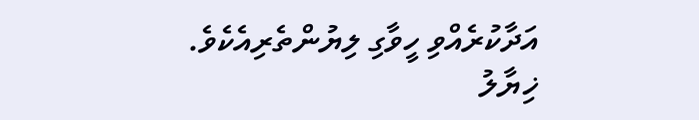އަދާކުރެއްވި ހީވާގި ލިޔުންތެރިއެކެވެ.
ޚިޔާލު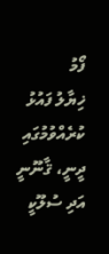ފޯމު
ޚިޔާލު ފައުޅު ކުރެއްވުމުގައި ދީނީ، ޤާނޫނީ އަދި ސުލޫކީ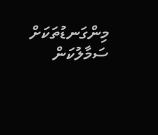މިންގަނޑުތަކަށް ސަމާލުކަން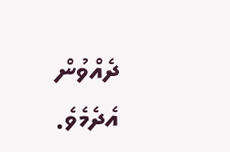ދެއްވުން އެދެމެވެ.